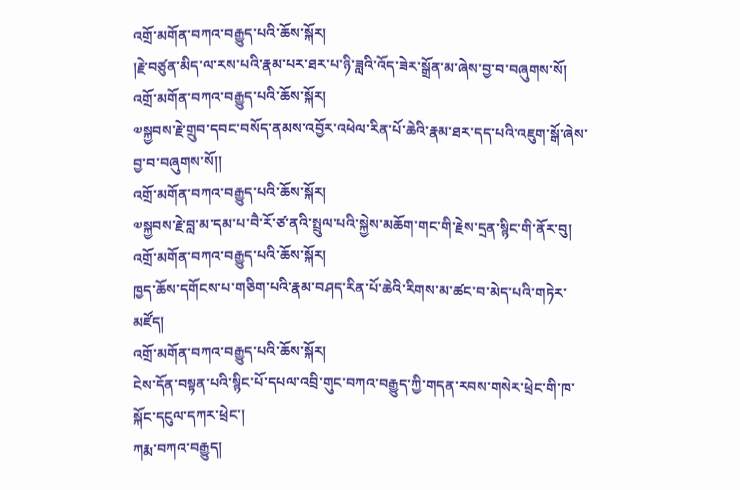འགྲོ་མགོན་བཀའ་བརྒྱུད་པའི་ཆོས་སྐོར།
།རྗེ་བཙུན་མིད་ལ་རས་པའི་རྣམ་པར་ཐར་པ་ཉི་ཟླའི་འོད་ཟེར་སྒྲོན་མ་ཞེས་བྱ་བ་བཞུགས་སོ།
འགྲོ་མགོན་བཀའ་བརྒྱུད་པའི་ཆོས་སྐོར།
༧སྐྱབས་རྗེ་གྲུབ་དབང་བསོད་ནམས་འབྱོར་འཕེལ་རིན་པོ་ཆེའི་རྣམ་ཐར་དད་པའི་འཇུག་སྒོ་ཞེས་བྱ་བ་བཞུགས་སོ།།
འགྲོ་མགོན་བཀའ་བརྒྱུད་པའི་ཆོས་སྐོར།
༧སྐྱབས་རྗེ་བླ་མ་དམ་པ་བཻ་རོ་ཙ་ནའི་སྤྲུལ་པའི་སྐྱེས་མཆོག་གང་གི་རྗེས་དྲན་སྙིང་གི་ནོར་བུ།
འགྲོ་མགོན་བཀའ་བརྒྱུད་པའི་ཆོས་སྐོར།
ཁྱད་ཆོས་དགོངས་པ་གཅིག་པའི་རྣམ་བཤད་རིན་པོ་ཆེའི་རིགས་མ་ཚང་བ་མེད་པའི་གཏེར་མཛོད།
འགྲོ་མགོན་བཀའ་བརྒྱུད་པའི་ཆོས་སྐོར།
ངེས་དོན་བསྟན་པའི་སྙིང་པོ་དཔལ་འབྲི་གུང་བཀའ་བརྒྱུད་ཀྱི་གདན་རབས་གསེར་ཕྲེང་གི་ཁ་སྐོང་དངུལ་དཀར་ཕྲེང་།
ཀརྨ་བཀའ་བརྒྱུད།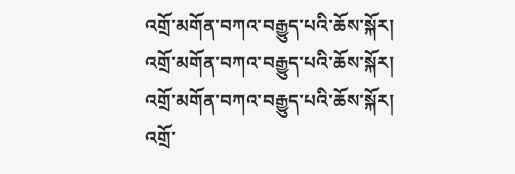འགྲོ་མགོན་བཀའ་བརྒྱུད་པའི་ཆོས་སྐོར།
འགྲོ་མགོན་བཀའ་བརྒྱུད་པའི་ཆོས་སྐོར།
འགྲོ་མགོན་བཀའ་བརྒྱུད་པའི་ཆོས་སྐོར།
འགྲོ་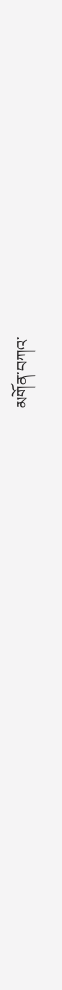མགོན་བཀའ་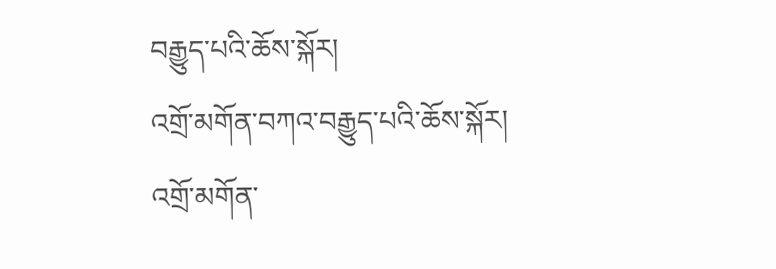བརྒྱུད་པའི་ཆོས་སྐོར།
འགྲོ་མགོན་བཀའ་བརྒྱུད་པའི་ཆོས་སྐོར།
འགྲོ་མགོན་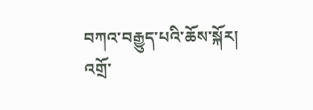བཀའ་བརྒྱུད་པའི་ཆོས་སྐོར།
འགྲོ་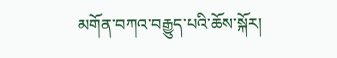མགོན་བཀའ་བརྒྱུད་པའི་ཆོས་སྐོར།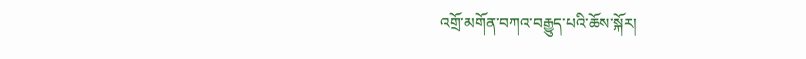འགྲོ་མགོན་བཀའ་བརྒྱུད་པའི་ཆོས་སྐོར།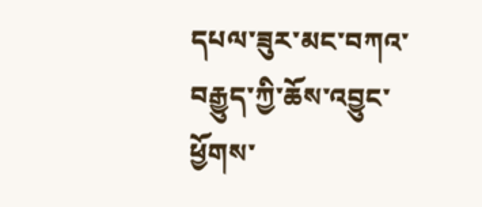དཔལ་ཟུར་མང་བཀའ་བརྒྱུད་ཀྱི་ཆོས་འབྱུང་ཕྱོགས་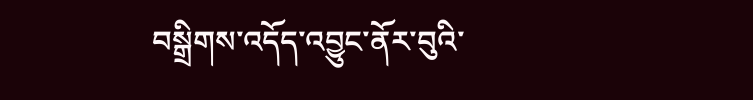བསྒྲིགས་འདོད་འབྱུང་ནོར་བུའི་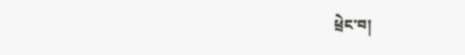ཕྲེང་བ།